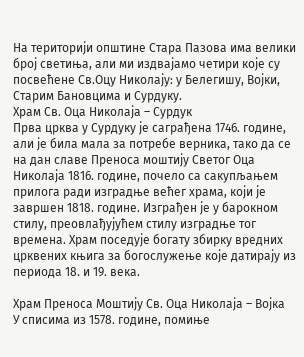На територији општине Стара Пазова има велики број светиња, али ми издвајамо четири које су посвећене Св.Оцу Николају: у Белегишу, Војки, Старим Бановцима и Сурдуку.
Храм Св. Оца Николаја – Сурдук
Прва црква у Сурдуку је саграђена 1746. године, али је била мала за потребе верника, тако да се на дан славе Преноса моштију Светог Оца Николаја 1816. године, почело са сакупљањем прилога ради изградње већег храма, који је завршен 1818. године. Изграђен је у барокном стилу, преовлађујућем стилу изградње тог времена. Храм поседује богату збирку вредних црквених књига за богослужење које датирају из периода 18. и 19. века.

Храм Преноса Моштију Св. Оца Николаја – Војка
У списима из 1578. године, помиње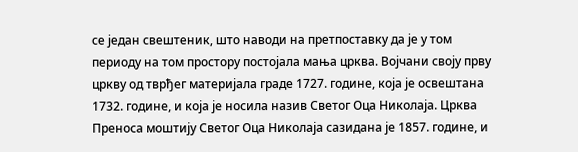се један свештеник, што наводи на претпоставку да је у том периоду на том простору постојала мања црква. Војчани своју прву цркву од тврђег материјала граде 1727. године, која је освештана 1732. године, и која је носила назив Светог Оца Николаја. Црква Преноса моштију Светог Оца Николаја сазидана је 1857. године, и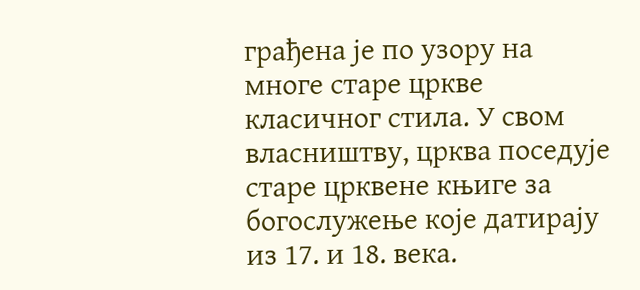грађена је по узору на многе старе цркве класичног стила. У свом власништву, црква поседује старе црквене књиге за богослужење које датирају из 17. и 18. века.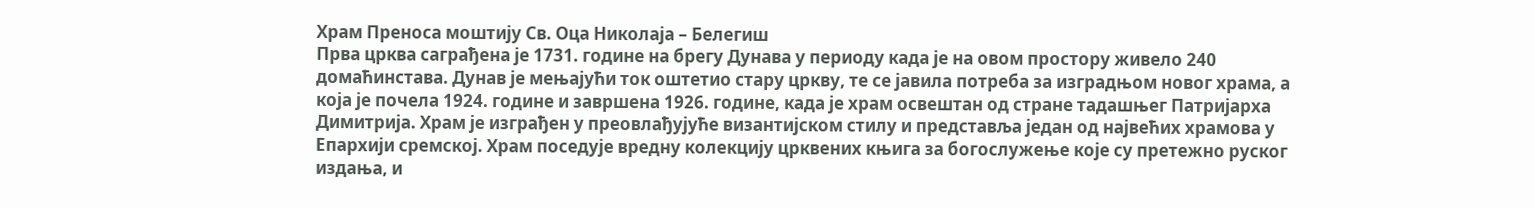Храм Преноса моштију Св. Оца Николаја – Белегиш
Прва црква саграђена је 1731. године на брегу Дунава у периоду када је на овом простору живело 240 домаћинстава. Дунав је мењајући ток оштетио стару цркву, те се јавила потреба за изградњом новог храма, а која је почела 1924. године и завршена 1926. године, када је храм освештан од стране тадашњег Патријарха Димитрија. Храм је изграђен у преовлађујуће византијском стилу и представља један од највећих храмова у Епархији сремској. Храм поседује вредну колекцију црквених књига за богослужење које су претежно руског издања, и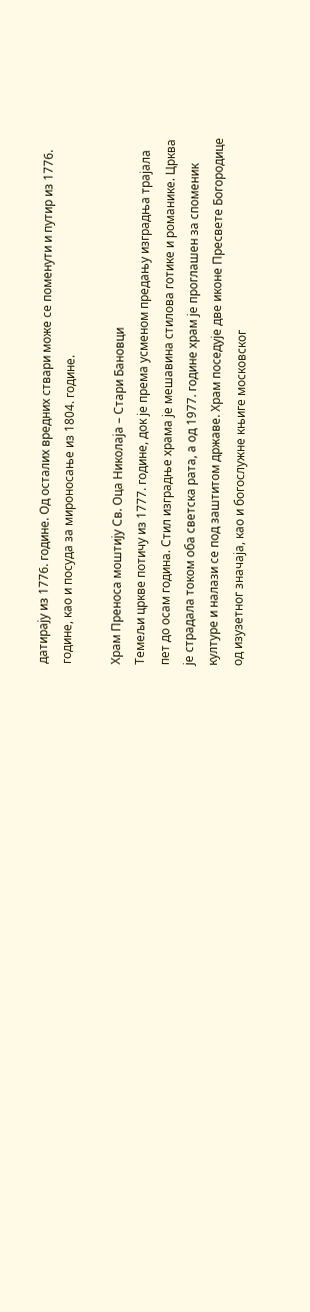датирају из 1776. године. Од осталих вредних ствари може се поменути и путир из 1776. године, као и посуда за мироносање из 1804. године.

Храм Преноса моштију Св. Оца Николаја – Стари Бановци
Темељи цркве потичу из 1777. године, док је према усменом предању изградња трајала пет до осам година. Стил изградње храма је мешавина стилова готике и романике. Црква је страдала током оба светска рата, а од 1977. године храм је проглашен за споменик културе и налази се под заштитом државе. Храм поседује две иконе Пресвете Богородице од изузетног значаја, као и богослужне књиге московског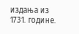издања из 1731. године.